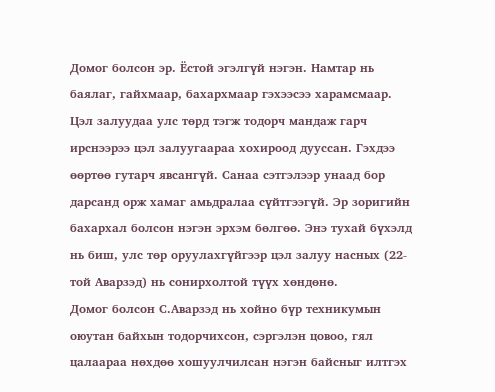Домог болсон эр. Ёстой эгэлгүй нэгэн. Намтар нь баялаг, гайхмаар, бахархмаар гэхээсээ харамсмаар. Цэл залуудаа улс төрд тэгж тодорч мандаж гарч ирснээрээ цэл залуугаараа хохироод дууссан. Гэхдээ өөртөө гутарч явсангүй. Санаа сэтгэлээр унаад бор дарсанд орж хамаг амьдралаа сүйтгээгүй. Эр зоригийн бахархал болсон нэгэн эрхэм бөлгөө. Энэ тухай бүхэлд нь биш, улс төр оруулахгүйгээр цэл залуу насных (22-той Аварзэд) нь сонирхолтой түүх хөндөнө.
Домог болсон С.Аварзэд нь хойно бүр техникумын оюутан байхын тодорчихсон, сэргэлэн цовоо, гял цалаараа нөхдөө хошуулчилсан нэгэн байсныг илтгэх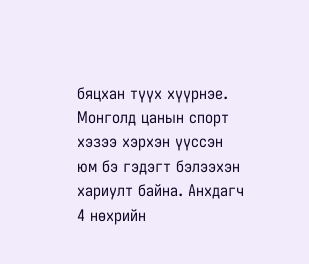бяцхан түүх хүүрнэе. Монголд цанын спорт хэзээ хэрхэн үүссэн юм бэ гэдэгт бэлээхэн хариулт байна. Анхдагч 4 нөхрийн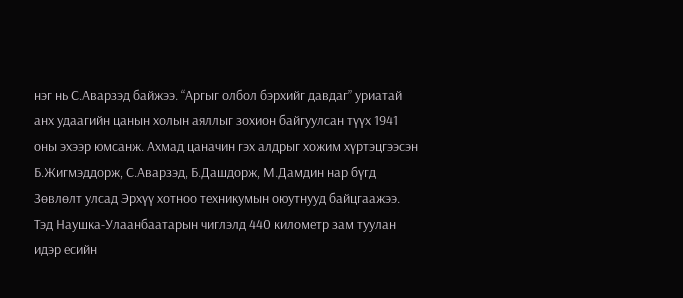нэг нь С.Аварзэд байжээ. “Аргыг олбол бэрхийг давдаг” уриатай анх удаагийн цанын холын аяллыг зохион байгуулсан түүх 1941 оны эхээр юмсанж. Ахмад цаначин гэх алдрыг хожим хүртэцгээсэн Б.Жигмэддорж, С.Аварзэд, Б.Дашдорж, М.Дамдин нар бүгд Зөвлөлт улсад Эрхүү хотноо техникумын оюутнууд байцгаажээ. Тэд Наушка-Улаанбаатарын чиглэлд 440 километр зам туулан идэр есийн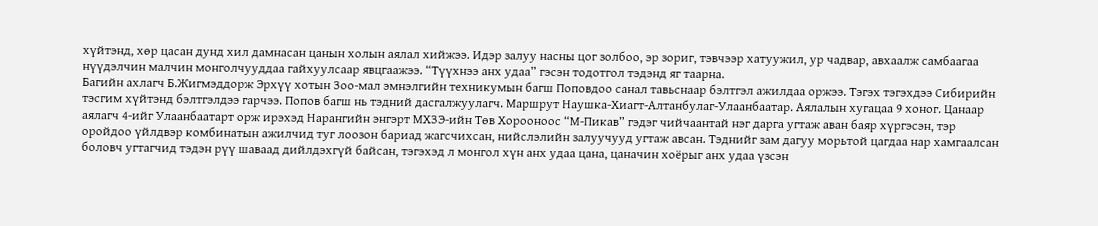хүйтэнд, хөр цасан дунд хил дамнасан цанын холын аялал хийжээ. Идэр залуу насны цог золбоо, эр зориг, тэвчээр хатуужил, ур чадвар, авхаалж самбаагаа нүүдэлчин малчин монголчууддаа гайхуулсаар явцгаажээ. “Түүхнээ анх удаа” гэсэн тодотгол тэдэнд яг таарна.
Багийн ахлагч Б.Жигмэддорж Эрхүү хотын Зоо-мал эмнэлгийн техникумын багш Поповдоо санал тавьснаар бэлтгэл ажилдаа оржээ. Тэгэх тэгэхдээ Сибирийн тэсгим хүйтэнд бэлтгэлдээ гарчээ. Попов багш нь тэдний дасгалжуулагч. Маршрут Наушка-Хиагт-Алтанбулаг-Улаанбаатар. Аялалын хугацаа 9 хоног. Цанаар аялагч 4-ийг Улаанбаатарт орж ирэхэд Нарангийн энгэрт МХЗЭ-ийн Төв Хорооноос “М-Пикав” гэдэг чийчаантай нэг дарга угтаж аван баяр хүргэсэн, тэр оройдоо үйлдвэр комбинатын ажилчид туг лоозон бариад жагсчихсан, нийслэлийн залуучууд угтаж авсан. Тэднийг зам дагуу морьтой цагдаа нар хамгаалсан боловч угтагчид тэдэн рүү шаваад дийлдэхгүй байсан, тэгэхэд л монгол хүн анх удаа цана, цаначин хоёрыг анх удаа үзсэн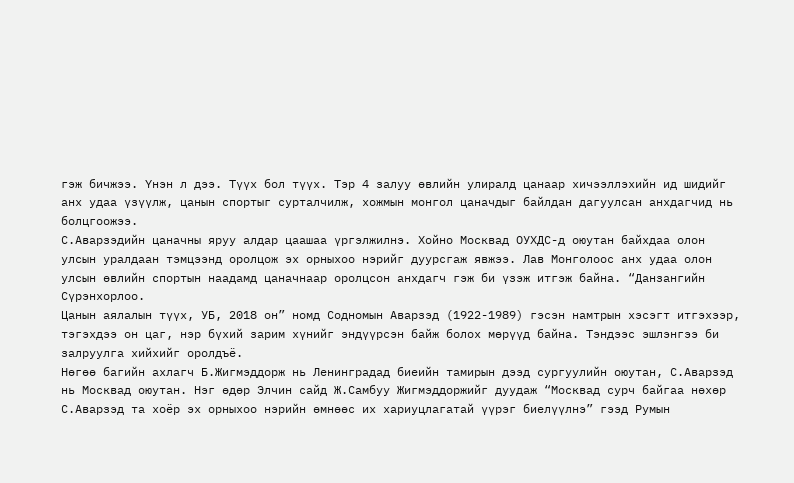гэж бичжээ. Үнэн л дээ. Түүх бол түүх. Тэр 4 залуу өвлийн улиралд цанаар хичээллэхийн ид шидийг анх удаа үзүүлж, цанын спортыг сурталчилж, хожмын монгол цаначдыг байлдан дагуулсан анхдагчид нь болцгоожээ.
С.Аварзэдийн цаначны яруу алдар цаашаа үргэлжилнэ. Хойно Москвад ОУХДС-д оюутан байхдаа олон улсын уралдаан тэмцээнд оролцож эх орныхоо нэрийг дуурсгаж явжээ. Лав Монголоос анх удаа олон улсын өвлийн спортын наадамд цаначнаар оролцсон анхдагч гэж би үзэж итгэж байна. “Данзангийн Сүрэнхорлоо.
Цанын аялалын түүх, УБ, 2018 он” номд Содномын Аварзэд (1922-1989) гэсэн намтрын хэсэгт итгэхээр, тэгэхдээ он цаг, нэр бүхий зарим хүнийг эндүүрсэн байж болох мөрүүд байна. Тэндээс эшлэнгээ би залруулга хийхийг оролдъё.
Нөгөө багийн ахлагч Б.Жигмэддорж нь Ленинградад биеийн тамирын дээд сургуулийн оюутан, С.Аварзэд нь Москвад оюутан. Нэг өдөр Элчин сайд Ж.Самбуу Жигмэддоржийг дуудаж “Москвад сурч байгаа нөхөр С.Аварзэд та хоёр эх орныхоо нэрийн өмнөөс их хариуцлагатай үүрэг биелүүлнэ” гээд Румын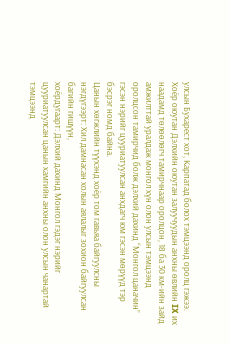улсын Бухарест хот, Карпатад болох тэмцээнд оролц гэжээ. Хоёр оюутан Дэлхийн оюутан залуучуудын анхны өвлийн IX их наадамд төлөөлөгч тамирчнаар оролцон, 18 ба 30 км-ийн зайд амжилттай уралдаж монгол хүн олон улсын тэмцээнд оролцсон тамирчид болж дэлхий дахинд “Монгол цаначин” гэсэн нэрийг цууриатуулсан анхдагч юм гэсэн мөрүүд тэр бэсрэг номд байна.
Цанын хөгжлийн түүхэнд хоёр том гавьяа байгуулсны нэгдүгээрт: Хил дамнасан холын аялалыг зохион байгуулсан багийн гишүүн,
хоёрдугаарт: Дэлхий дахинд Монгол гэдэг нэрийг цууриатуулсан цанын хамгийн анхны олон улсын чанартай тэмцээнд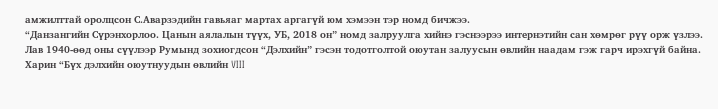амжилттай оролцсон С.Аварзэдийн гавьяаг мартах аргагүй юм хэмээн тэр номд бичжээ.
“Данзангийн Сүрэнхорлоо. Цанын аялалын түүх, УБ, 2018 он” номд залруулга хийнэ гэснээрээ интернэтийн сан хөмрөг рүү орж үзлээ. Лав 1940-өөд оны сүүлээр Румынд зохиогдсон “Дэлхийн” гэсэн тодотголтой оюутан залуусын өвлийн наадам гэж гарч ирэхгүй байна. Харин “Бүх дэлхийн оюутнуудын өвлийн VIII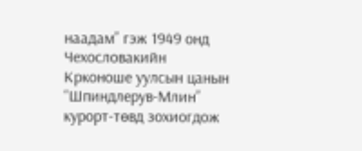наадам” гэж 1949 онд Чехословакийн Крконоше уулсын цанын “Шпиндлерув-Млин” курорт-төвд зохиогдож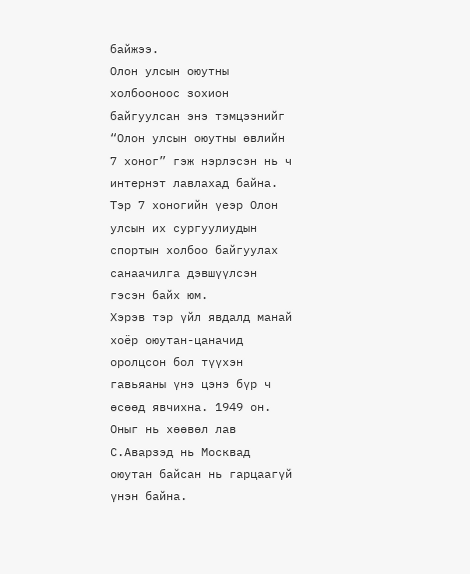байжээ.
Олон улсын оюутны холбооноос зохион байгуулсан энэ тэмцээнийг “Олон улсын оюутны өвлийн 7 хоног” гэж нэрлэсэн нь ч интернэт лавлахад байна. Тэр 7 хоногийн үеэр Олон улсын их сургуулиудын спортын холбоо байгуулах санаачилга дэвшүүлсэн гэсэн байх юм.
Хэрэв тэр үйл явдалд манай хоёр оюутан-цаначид оролцсон бол түүхэн гавьяаны үнэ цэнэ бүр ч өсөөд явчихна. 1949 он. Оныг нь хөөвөл лав С.Аварзэд нь Москвад оюутан байсан нь гарцаагүй үнэн байна.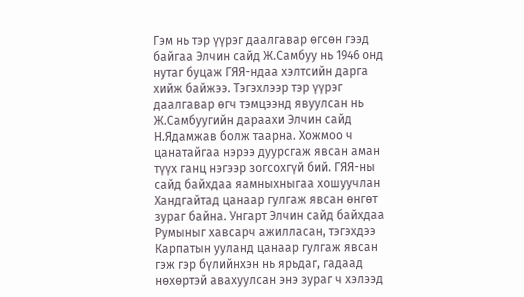Гэм нь тэр үүрэг даалгавар өгсөн гээд байгаа Элчин сайд Ж.Самбуу нь 1946 онд нутаг буцаж ГЯЯ-ндаа хэлтсийн дарга хийж байжээ. Тэгэхлээр тэр үүрэг даалгавар өгч тэмцээнд явуулсан нь Ж.Самбуугийн дараахи Элчин сайд Н.Ядамжав болж таарна. Хожмоо ч цанатайгаа нэрээ дуурсгаж явсан аман түүх ганц нэгээр зогсохгүй бий. ГЯЯ-ны сайд байхдаа яамныхныгаа хошуучлан Хандгайтад цанаар гулгаж явсан өнгөт зураг байна. Унгарт Элчин сайд байхдаа Румыныг хавсарч ажилласан, тэгэхдээ Карпатын ууланд цанаар гулгаж явсан гэж гэр бүлийнхэн нь ярьдаг, гадаад нөхөртэй авахуулсан энэ зураг ч хэлээд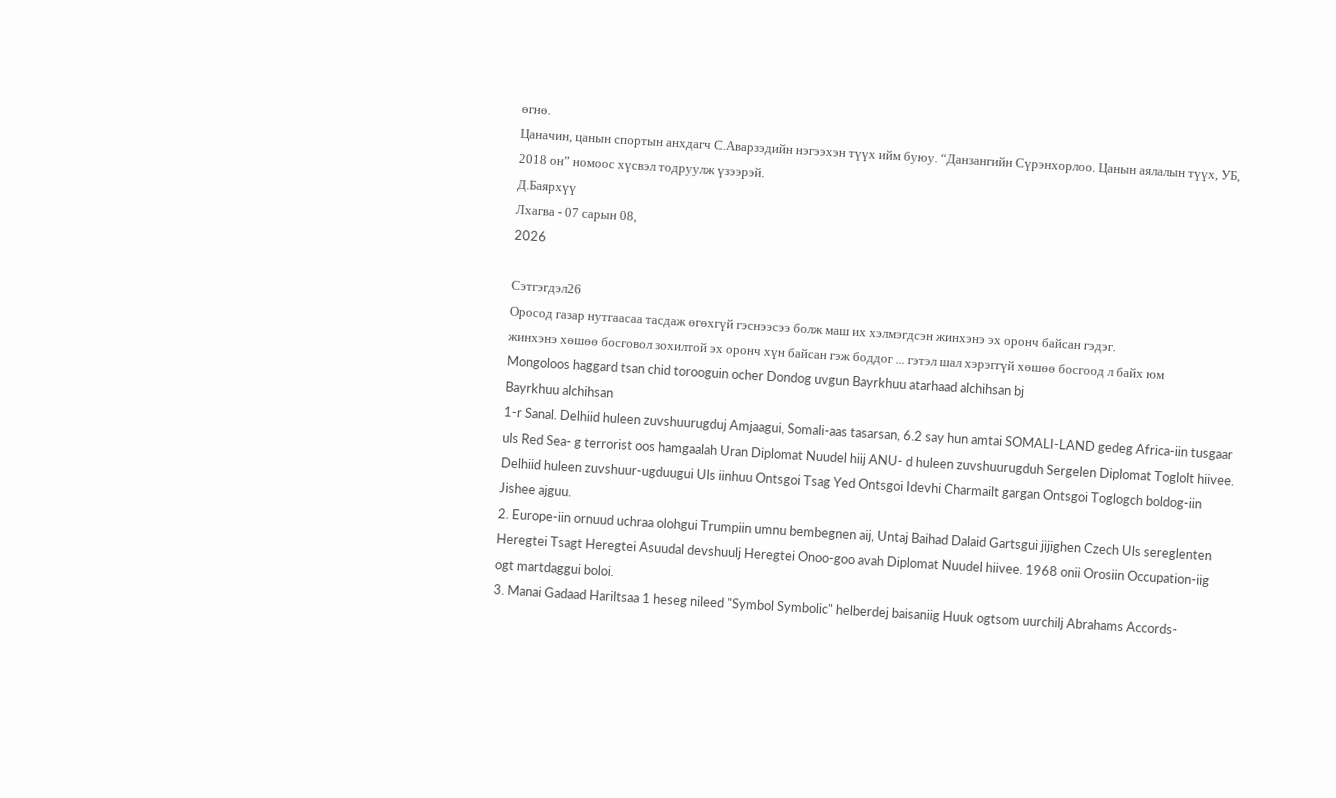өгнө.
Цаначин, цанын спортын анхдагч С.Аварзэдийн нэгээхэн түүх ийм буюу. “Данзангийн Сүрэнхорлоо. Цанын аялалын түүх, УБ, 2018 он” номоос хүсвэл тодруулж үзээрэй.
Д.Баярхүү
Лхагва - 07 сарын 08,
2026

Сэтгэгдэл26
Оросод газар нутгаасаа тасдаж өгөхгүй гэснээсээ болж маш их хэлмэгдсэн жинхэнэ эх оронч байсан гэдэг.
жинхэнэ хөшөө босговол зохилтой эх оронч хүн байсан гэж боддог ... гэтэл шал хэрэггүй хөшөө босгоод л байх юм
Mongoloos haggard tsan chid torooguin ocher Dondog uvgun Bayrkhuu atarhaad alchihsan bj
Bayrkhuu alchihsan
1-r Sanal. Delhiid huleen zuvshuurugduj Amjaagui, Somali-aas tasarsan, 6.2 say hun amtai SOMALI-LAND gedeg Africa-iin tusgaar uls Red Sea- g terrorist oos hamgaalah Uran Diplomat Nuudel hiij ANU- d huleen zuvshuurugduh Sergelen Diplomat Toglolt hiivee. Delhiid huleen zuvshuur-ugduugui Uls iinhuu Ontsgoi Tsag Yed Ontsgoi Idevhi Charmailt gargan Ontsgoi Toglogch boldog-iin Jishee ajguu.
2. Europe-iin ornuud uchraa olohgui Trumpiin umnu bembegnen aij, Untaj Baihad Dalaid Gartsgui jijighen Czech Uls sereglenten Heregtei Tsagt Heregtei Asuudal devshuulj Heregtei Onoo-goo avah Diplomat Nuudel hiivee. 1968 onii Orosiin Occupation-iig ogt martdaggui boloi.
3. Manai Gadaad Hariltsaa 1 heseg nileed "Symbol Symbolic" helberdej baisaniig Huuk ogtsom uurchilj Abrahams Accords-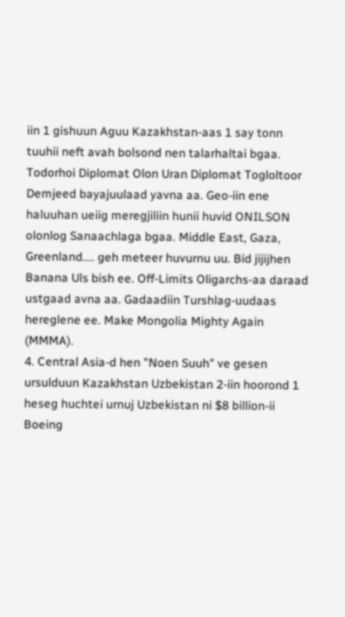iin 1 gishuun Aguu Kazakhstan-aas 1 say tonn tuuhii neft avah bolsond nen talarhaltai bgaa. Todorhoi Diplomat Olon Uran Diplomat Togloltoor Demjeed bayajuulaad yavna aa. Geo-iin ene haluuhan ueiig meregjiliin hunii huvid ONILSON olonlog Sanaachlaga bgaa. Middle East, Gaza, Greenland.... geh meteer huvurnu uu. Bid jijijhen Banana Uls bish ee. Off-Limits Oligarchs-aa daraad ustgaad avna aa. Gadaadiin Turshlag-uudaas hereglene ee. Make Mongolia Mighty Again (MMMA).
4. Central Asia-d hen "Noen Suuh" ve gesen ursulduun Kazakhstan Uzbekistan 2-iin hoorond 1 heseg huchtei urnuj Uzbekistan ni $8 billion-ii Boeing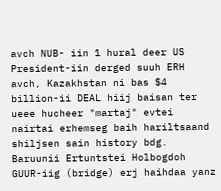avch NUB- iin 1 hural deer US President-iin derged suuh ERH avch, Kazakhstan ni bas $4 billion-ii DEAL hiij baisan ter ueee hucheer "martaj" evtei nairtai erhemseg baih hariltsaand shiljsen sain history bdg. Baruunii Ertuntstei Holbogdoh GUUR-iig (bridge) erj haihdaa yanz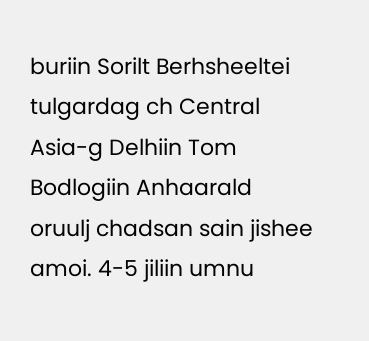buriin Sorilt Berhsheeltei tulgardag ch Central Asia-g Delhiin Tom Bodlogiin Anhaarald oruulj chadsan sain jishee amoi. 4-5 jiliin umnu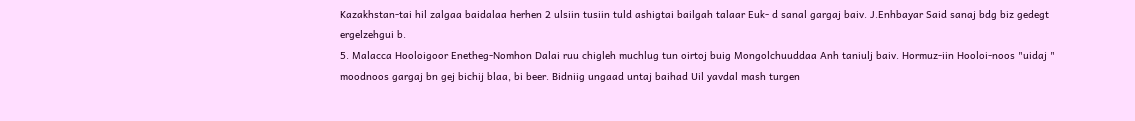Kazakhstan-tai hil zalgaa baidalaa herhen 2 ulsiin tusiin tuld ashigtai bailgah talaar Euk- d sanal gargaj baiv. J.Enhbayar Said sanaj bdg biz gedegt ergelzehgui b.
5. Malacca Hooloigoor Enetheg-Nomhon Dalai ruu chigleh muchlug tun oirtoj buig Mongolchuuddaa Anh taniulj baiv. Hormuz-iin Hooloi-noos "uidaj " moodnoos gargaj bn gej bichij blaa, bi beer. Bidniig ungaad untaj baihad Uil yavdal mash turgen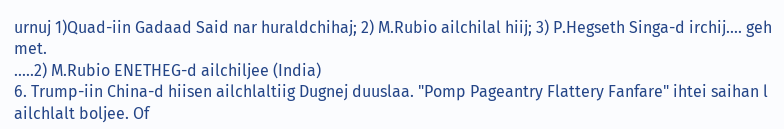urnuj 1)Quad-iin Gadaad Said nar huraldchihaj; 2) M.Rubio ailchilal hiij; 3) P.Hegseth Singa-d irchij.... geh met.
.....2) M.Rubio ENETHEG-d ailchiljee (India)
6. Trump-iin China-d hiisen ailchlaltiig Dugnej duuslaa. "Pomp Pageantry Flattery Fanfare" ihtei saihan l ailchlalt boljee. Of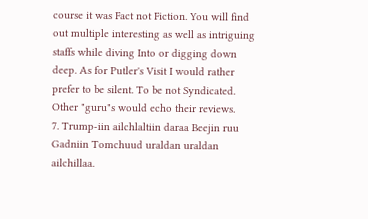course it was Fact not Fiction. You will find out multiple interesting as well as intriguing staffs while diving Into or digging down deep. As for Putler's Visit I would rather prefer to be silent. To be not Syndicated. Other "guru"s would echo their reviews.
7. Trump-iin ailchlaltiin daraa Beejin ruu Gadniin Tomchuud uraldan uraldan ailchillaa.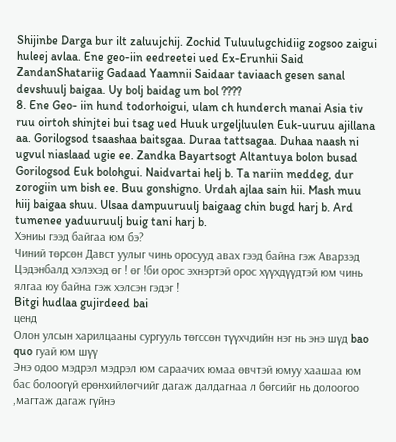Shijinbe Darga bur ilt zaluujchij. Zochid Tuluulugchidiig zogsoo zaigui huleej avlaa. Ene geo-iin eedreetei ued Ex-Erunhii Said ZandanShatariig Gadaad Yaamnii Saidaar taviaach gesen sanal devshuulj baigaa. Uy bolj baidag um bol ????
8. Ene Geo- iin hund todorhoigui, ulam ch hunderch manai Asia tiv ruu oirtoh shinjtei bui tsag ued Huuk urgeljluulen Euk-uuruu ajillana aa. Gorilogsod tsaashaa baitsgaa. Duraa tattsagaa. Duhaa naash ni ugvul niaslaad ugie ee. Zandka Bayartsogt Altantuya bolon busad Gorilogsod Euk bolohgui. Naidvartai helj b. Ta nariin meddeg, dur zorogiin um bish ee. Buu gonshigno. Urdah ajlaa sain hii. Mash muu hiij baigaa shuu. Ulsaa dampuuruulj baigaag chin bugd harj b. Ard tumenee yaduuruulj buig tani harj b.
Хэниы гээд байгаа юм бэ?
Чиний төрсөн Давст уулыг чинь оросууд авах гээд байна гэж Аварзэд Цэдэнбалд хэлэхэд өг ! өг !би орос эхнэртэй орос хүүхдүүдтэй юм чинь ялгаа юу байна гэж хэлсэн гэдэг !
Bitgi hudlaa gujirdeed bai
ценд
Олон улсын харилцааны сургууль төгссөн түүхчдийн нэг нь энэ шүд bao quo гуай юм шүү
Энэ одоо мэдрэл мэдрэл юм сараачих юмаа өвчтэй юмуу хаашаа юм бас болоогүй ерөнхийлөгчийг дагаж далдагнаа л бөгсийг нь долоогоо ,магтаж дагаж гүйнэ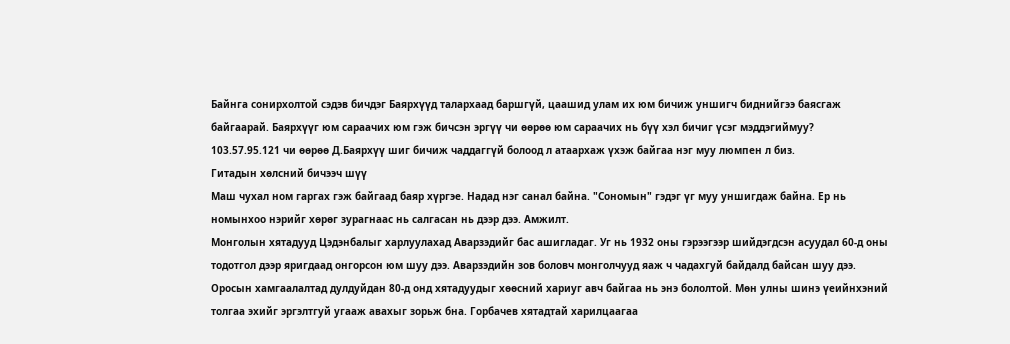Байнга сонирхолтой сэдэв бичдэг Баярхүүд талархаад баршгүй, цаашид улам их юм бичиж уншигч биднийгээ баясгаж байгаарай. Баярхүүг юм сараачих юм гэж бичсэн эргүү чи өөрөө юм сараачих нь бүү хэл бичиг үсэг мэддэгиймуу?
103.57.95.121 чи өөрөө Д.Баярхүү шиг бичиж чаддаггүй болоод л атаархаж үхэж байгаа нэг муу люмпен л биз.
Гитадын хөлсний бичээч шүү
Маш чухал ном гаргах гэж байгаад баяр хүргэе. Надад нэг санал байна. "Сономын" гэдэг үг муу уншигдаж байна. Ер нь номынхоо нэрийг хөрөг зурагнаас нь салгасан нь дээр дээ. Амжилт.
Монголын хятадууд Цэдэнбалыг харлуулахад Аварзэдийг бас ашигладаг. Уг нь 1932 оны гэрээгээр шийдэгдсэн асуудал 60-д оны тодотгол дээр яригдаад онгорсон юм шуу дээ. Аварзэдийн зов боловч монголчууд яаж ч чадахгуй байдалд байсан шуу дээ. Оросын хамгаалалтад дулдуйдан 80-д онд хятадуудыг хөөсний хариуг авч байгаа нь энэ бололтой. Мөн улны шинэ үеийнхэний толгаа эхийг эргэлтгуй угааж авахыг зорьж бна. Горбачев хятадтай харилцаагаа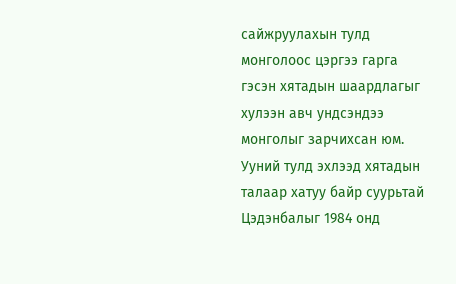сайжруулахын тулд монголоос цэргээ гарга гэсэн хятадын шаардлагыг хулээн авч ундсэндээ монголыг зарчихсан юм. Ууний тулд эхлээд хятадын талаар хатуу байр суурьтай Цэдэнбалыг 1984 онд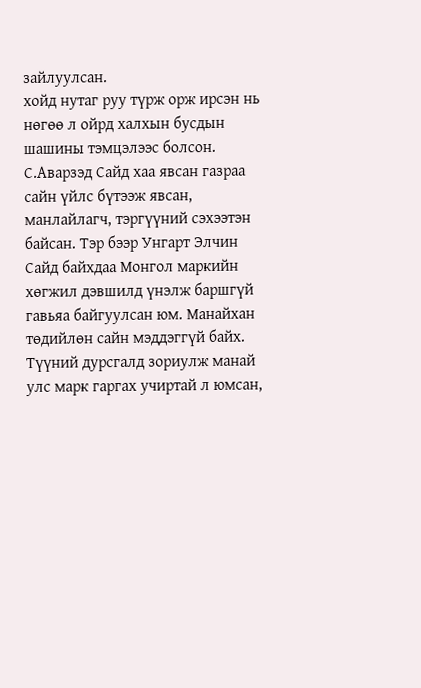зайлуулсан.
хойд нутаг руу түрж орж ирсэн нь нөгөө л ойрд халхын бусдын шашины тэмцэлээс болсон.
С.Аварзэд Сайд хаа явсан газраа сайн үйлс бүтээж явсан, манлайлагч, тэргүүний сэхээтэн байсан. Тэр бээр Унгарт Элчин Сайд байхдаа Монгол маркийн хөгжил дэвшилд үнэлж баршгүй гавьяа байгуулсан юм. Манайхан төдийлөн сайн мэддэггүй байх. Түүний дурсгалд зориулж манай улс марк гаргах учиртай л юмсан,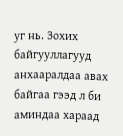уг нь. Зохих байгууллагууд анхааралдаа авах байгаа гээд л би аминдаа хараад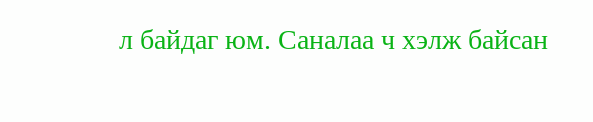л байдаг юм. Саналаа ч хэлж байсан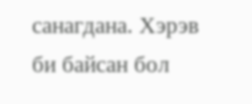санагдана. Хэрэв би байсан бол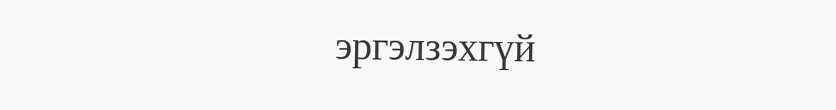эргэлзэхгүй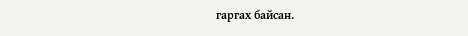гаргах байсан.